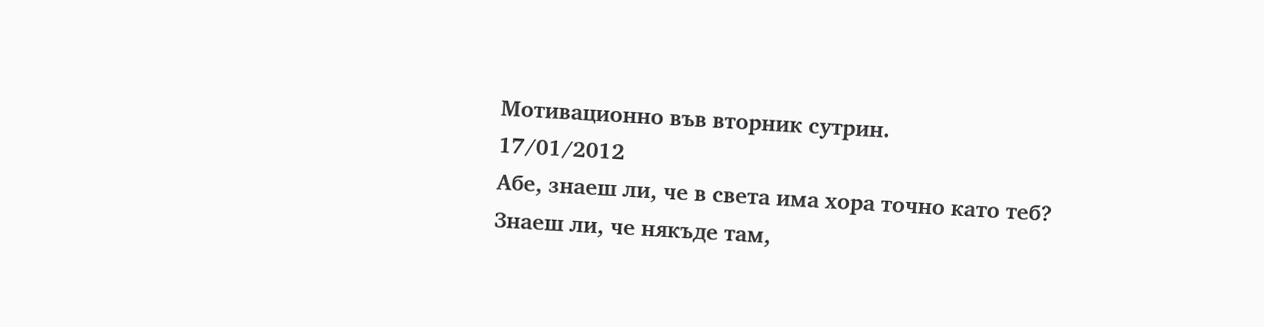Мотивационно във вторник сутрин.
17/01/2012
Абе, знаеш ли, че в света има хора точно като теб?
Знаеш ли, че някъде там,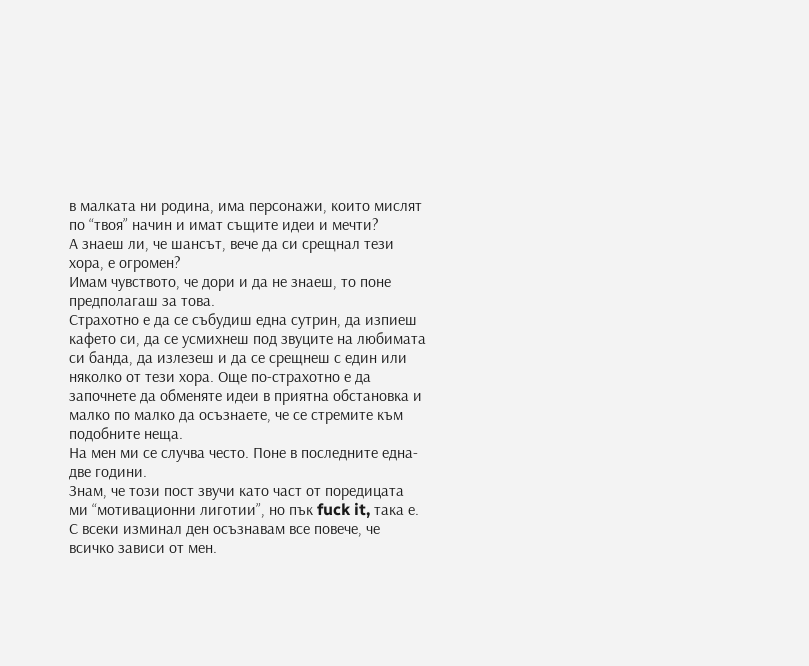в малката ни родина, има персонажи, които мислят по “твоя” начин и имат същите идеи и мечти?
А знаеш ли, че шансът, вече да си срещнал тези хора, е огромен?
Имам чувството, че дори и да не знаеш, то поне предполагаш за това.
Страхотно е да се събудиш една сутрин, да изпиеш кафето си, да се усмихнеш под звуците на любимата си банда, да излезеш и да се срещнеш с един или няколко от тези хора. Още по-страхотно е да започнете да обменяте идеи в приятна обстановка и малко по малко да осъзнаете, че се стремите към подобните неща.
На мен ми се случва често. Поне в последните една-две години.
Знам, че този пост звучи като част от поредицата ми “мотивационни лиготии”, но пък fuck it, така е.
С всеки изминал ден осъзнавам все повече, че всичко зависи от мен.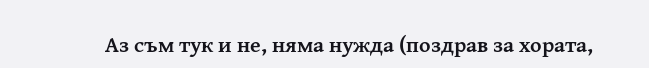Аз съм тук и не, няма нужда (поздрав за хората,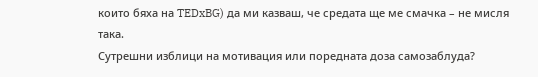които бяха на TEDxBG) да ми казваш, че средата ще ме смачка – не мисля така.
Сутрешни изблици на мотивация или поредната доза самозаблуда?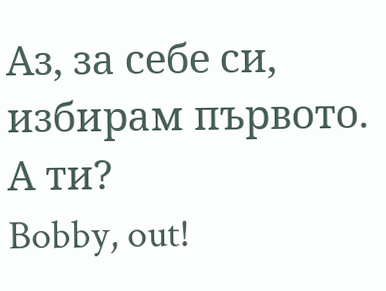Аз, за себе си, избирам първото.
А ти?
Bobby, out!